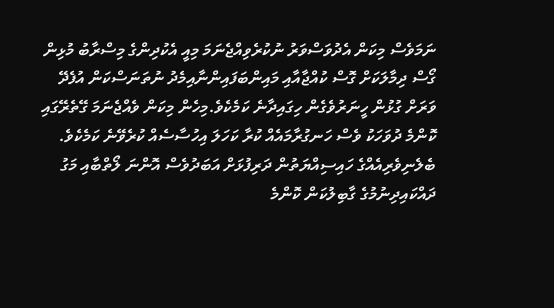ނަމަވެސް މިކަން އެދުވަސްވަރު ނުކުރެވިއްޖެނަމަ މިއީ އެކުދިންގެ މިސްރާބު މުޅިން ގޯސް ދިމާލަކަށް ގޮސް ކުއްޖާއާއި މައިންބަފައިންނާއިމެދު ނުތަނަސްކަން އުފެދޭ ވަރަށް ގުޅުން ހީނަރުވެގެން ހިގައިދާނެ ކަމެކެވެ.މިހެން މިކަން ވެއްޖެނަމަ ގޭތެރޭގައި ކޮންމެ ދުވަހަކު ވެސް ހަނގުރާމައެއް ކުރާ ކަހަލަ އިހުސާސެއް ކުރެވޭނެ ކަމެކެވެ.
ބެލެނިވެރިއެއްގެ ހައިސިއްޔަތުން ދަރިފުޅަށް އަބަދުވެސް އޮންނަ ލޯތްބާއި މަގު ދައްކައިދިނުމުގެ ގާބިލުކަން ކޮންމެ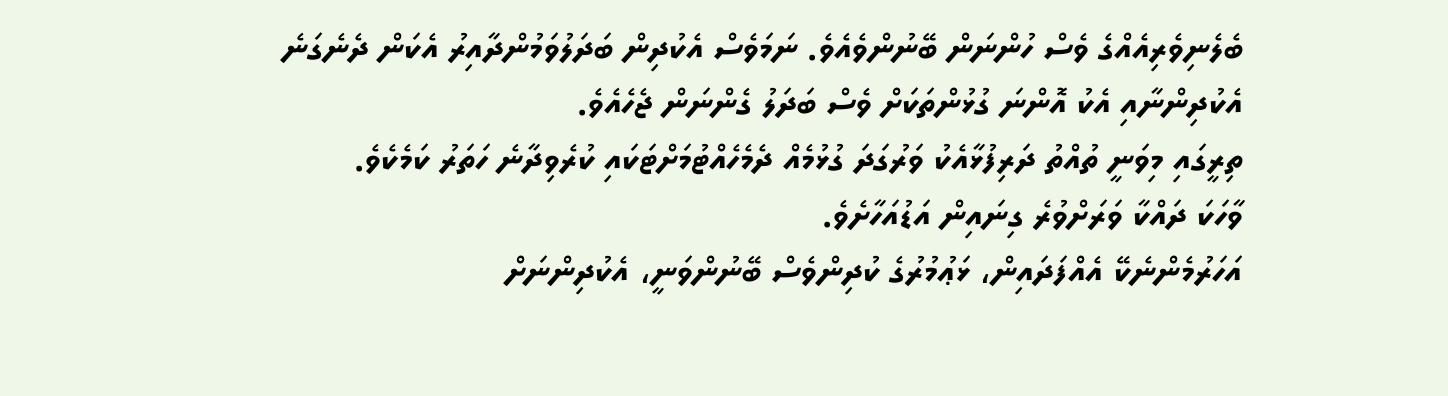ބެލެނިވެރިއެއްގެ ވެސް ހުންނަން ބޭނުންވެއެވެ. ނަމަވެސް އެކުދިން ބަދަލުވަމުންދާއިރު އެކަން ދެނެގަނެ އެކުދިންނާއި އެކު އޮންނަ ގުޅުންތަކަށް ވެސް ބަދަލު ގެންނަން ޖެހެއެވެ.
ތިރީގައި މިވަނީ ތުއްތު ދަރިފުޅާއެކު ވަރުގަދަ ގުޅުމެއް ދެމެހެއްޓުމަށްޓަކައި ކުރެވިދާނެ ހަތަރު ކަމެކެވެ.
ވާހަކަ ދައްކާ ވަރަށްވުރެ ގިނައިން އަޑުއަހާށެވެ.
އަހަރުމެންނެކޭ އެއްފަދައިން، ޅަޢުމުރުގެ ކުދިންވެސް ބޭނުންވަނީ، އެކުދިންނަށް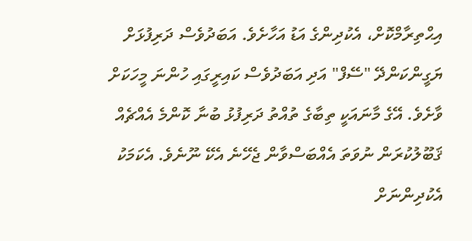އިޙްތިރާމްކޮށް، އެކުދިންގެ އަޑު އަހާށެވެ. އަބަދުވެސް ދަރިފުޅަށް ޔަގީންކަންދޭ "ސޭފް" އަދި އަބަދުވެސް ކައިރީގައި ހުންނަ މީހަކަށް ވާށެވެ. އޭގެ މާނައަކީ ތިބާގެ ތުއްތު ދަރިފުޅު ބުނާ ކޮންމެ އެއްޗެއް ޤަބޫލުކުރަން ނުވަތަ އެއްބަސްވާން ޖެހޭނެ އެކޭ ނޫނެވެ. އެކަމަކު އެކުދިންނަށް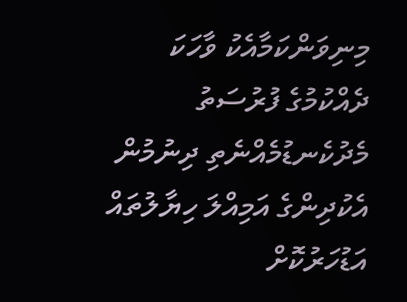މިނިވަންކަމާއެކު ވާހަކަ ދެއްކުމުގެ ފުރުސަތު މެދުކެނޑުމެއްނެތި ދިނުމުން އެކުދިންގެ އަމިއްލަ ހިޔާލުތައް އަޑުހަރުކޮށް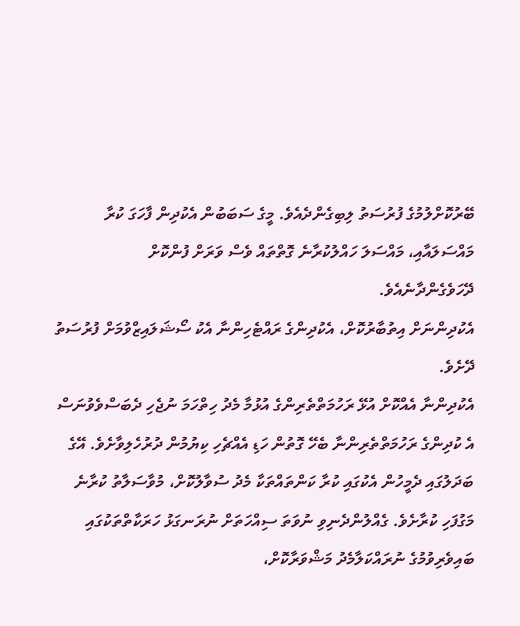ބޭރުކޮށްލުމުގެ ފުރުސަތު ލިބިގެންދެއެވެ. މީގެ ސަބަބުން އެކުދިން ފާހަގަ ކުރާ މައްސަލައާއި، މައްސަލަ ހައްލުކުރާނެ ގޮތްތައް ވެސް ވަރަށް ފުންކޮށް ދޭހަވެގެންދާނެއެވެ.
އެކުދިންނަށް އިތުބާރުކޮށް، އެކުދިންގެ ރައްޓެހިންނާ އެކު ސޯޝަލައިޒްވުމަށް ފުރުސަތު ދޭށެވެ.
އެކުދިންނާ އެއްކޮށް އުޅޭ ރަހުމަތްތެރިންގެ އުޅުމާ މެދު ހިތްހަމަ ނުޖެހި ދެބަސްވެވުނަސް އެ ކުދިންގެ ރަހުމަތްތެރިންނާ ބެހޭ ގޮތުން ހަޑި އެއްޗެހި ކިޔުމުން ދުރުހެލިވާށެވެ. އޭގެ ބަދަލުގައި ދެމީހުން އެކުގައި ކުރާ ކަންތައްތަކާ މެދު ސުވާލުކޮށް، މުވާސަލާތު ކުރާނެ މަގުފަހި ކުރާށެވެ. ގެއްލުންދެނިވި ނުވަތަ ސިއްހަތަށް ނުރަނގަޅު ހަރަކާތްތަކުގައި ބައިވެރިވުމުގެ ނުރައްކަލާމެދު މަޝްވަރާކޮށް،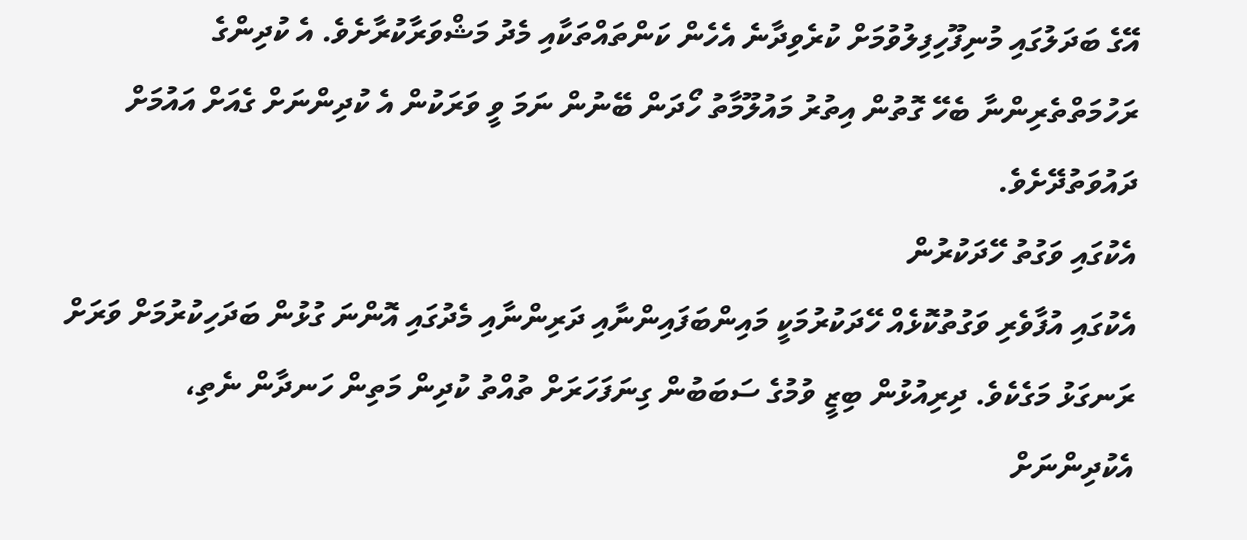އޭގެ ބަދަލުގައި މުނިފޫހިފިލުވުމަށް ކުރެވިދާނެ އެހެން ކަންތައްތަކާއި މެދު މަޝްވަރާކުރާށެވެ. އެ ކުދިންގެ ރަހުމަތްތެރިންނާ ބެހޭ ގޮތުން އިތުރު މައުލޫމާތު ހޯދަން ބޭނުން ނަމަ ވީ ވަރަކުން އެ ކުދިންނަށް ގެއަށް އައުމަށް ދައުވަތުދޭށެވެ.
އެކުގައި ވަގުތު ހޭދަކުރުން
އެކުގައި އުފާވެރި ވަގުތުކޮޅެއް ހޭދަކުރުމަކީ މައިންބަފައިންނާއި ދަރިންނާއި މެދުގައި އޮންނަ ގުޅުން ބަދަހިކުރުމަށް ވަރަށް ރަނގަޅު މަގެކެވެ. ދިރިއުޅުން ބިޒީ ވުމުގެ ސަބަބުން ގިނަފަހަރަށް ތުއްތު ކުދިން މަތިން ހަނދާން ނެތި، އެކުދިންނަށް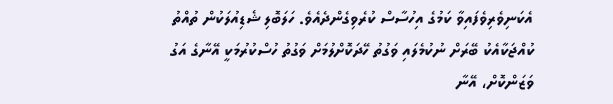އެކަނިވެރިވެފައިވާ ކަމުގެ އިހުސާސް ކުރެވިގެންދެއެވެ. ހަލަބޮލި ޝެޑިއުލަކުން ތުއްތު ކުއްޖަކާއެކު ބޭރަށް ނުކުމެލައި ވަގުތު ހޭދަކޮށްލުމަށް ވަގުތު ހުސްކުރުމަކީ އޭނާގެ އަގު ވަޒަންކޮށް، އޭނާ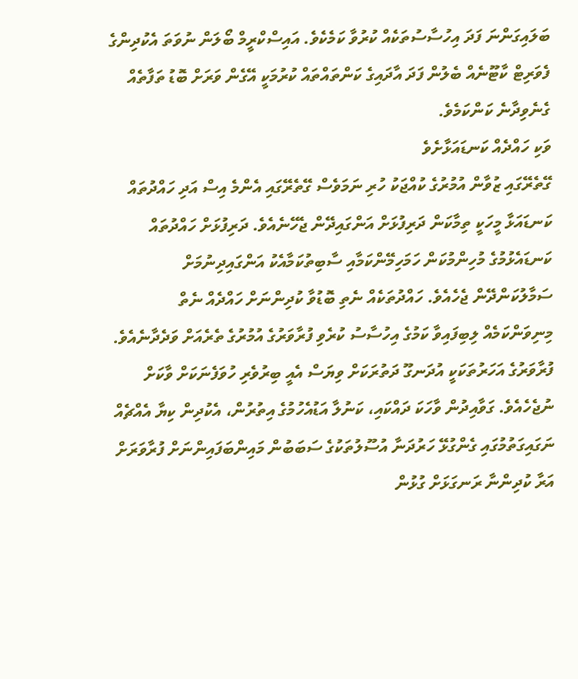ބަލައިގަންނަ ފަދަ އިހުސާސުތަކެއް ކުރުވާ ކަމެކެވެ. އައިސްކްރީމް ބޯލަން ނުވަތަ އެކުދިންގެ ފެވަރިޓް ކާޓޫނެއް ބެލުން ފަދަ އާދައިގެ ކަންތައްތައް ކުރުމަކީ އޭގެން ވަރަށް ބޮޑު ތަފާތެއް ގެނެވިދާނެ ކަންކަމެވެ.
ވަކި ހައްދެއް ކަނޑައަޅާށެވެ
ގޭތެރޭގައި ޒުވާން އުމުރުގެ ކުއްޖަކު ހުރި ނަމަވެސް ގޭތެރޭގައި އެންމެ އިސް އަދި ހައްދުތައް ކަނޑައަޅާ މީހަކީ ތިމާކަން ދަރިފުޅަށް އަންގައިދޭން ޖެހޭނެއެވެ. ދަރިފުޅަށް ހައްދުތައް ކަނޑައެޅުމުގެ މުހިންމުކަން ހަމަހިމޭންކަމާއި ސާބިތުކަމާއެކު އަންގައިދިނުމަށް ސަމާލުކަންދޭން ޖެހެއެވެ. ހައްދުތަކެއް ނެތި ބޮޑުވާ ކުދިންނަށް ހައްދެއް ނެތް މިނިވަންކަމެއް ލިބިފައިވާ ކަމުގެ އިހުސާސު ކުރެވި ފުރާވަރުގެ އުމުރުގެ ތެރެއަށް ވަދެދާނެއެވެ.
ފުރާވަރުގެ އަހަރުތަކަކީ އުދަނގޫ ދަތުރަކަށް ވިޔަސް އެއީ ބިރުވެރި ހުވަފެނަކަށް ވާކަށް ނުޖެހެއެވެ. ގަވާއިދުން ވާހަކަ ދައްކައި، ކަނުލާ އަޑުއެހުމުގެ އިތުރުން، އެކުދިން ކިޔާ އެއްޗެއް ނަގައިގަތުމުގައި ގެންގުޅޭ ހަރުދަނާ އުސޫލުތަކުގެ ސަބަބުން މައިންބަފައިންނަށް ފުރާވަރަށް އަރާ ކުދިންނާ ރަނގަޅަށް ގުޅުން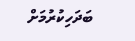ބަދަހިކުރުމަށް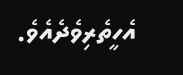އެހީތެރިވެދެއެވެ.